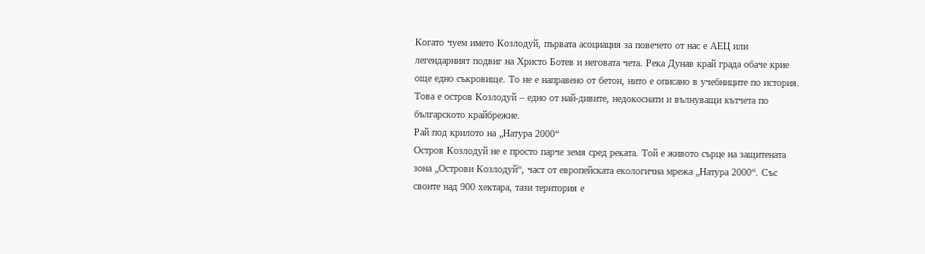Когато чуем името Козлодуй, първата асоциация за повечето от нас е АЕЦ или легендарният подвиг на Христо Ботев и неговата чета. Река Дунав край града обаче крие още едно съкровище. То не е направено от бетон, нито е описано в учебниците по история. Това е остров Козлодуй – едно от най-дивите, недокоснати и вълнуващи кътчета по българското крайбрежие.
Рай под крилото на „Натура 2000“
Остров Козлодуй не е просто парче земя сред реката. Той е живото сърце на защитената зона „Острови Козлодуй“, част от европейската екологична мрежа „Натура 2000“. Със своите над 900 хектара, тази територия е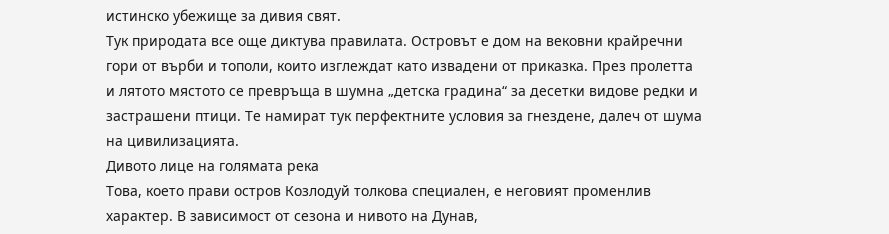истинско убежище за дивия свят.
Тук природата все още диктува правилата. Островът е дом на вековни крайречни гори от върби и тополи, които изглеждат като извадени от приказка. През пролетта и лятото мястото се превръща в шумна „детска градина“ за десетки видове редки и застрашени птици. Те намират тук перфектните условия за гнездене, далеч от шума на цивилизацията.
Дивото лице на голямата река
Това, което прави остров Козлодуй толкова специален, е неговият променлив характер. В зависимост от сезона и нивото на Дунав,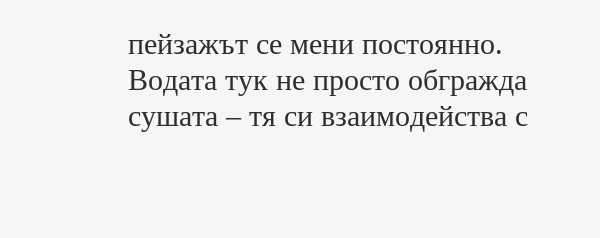пейзажът се мени постоянно. Водата тук не просто обгражда сушата – тя си взаимодейства с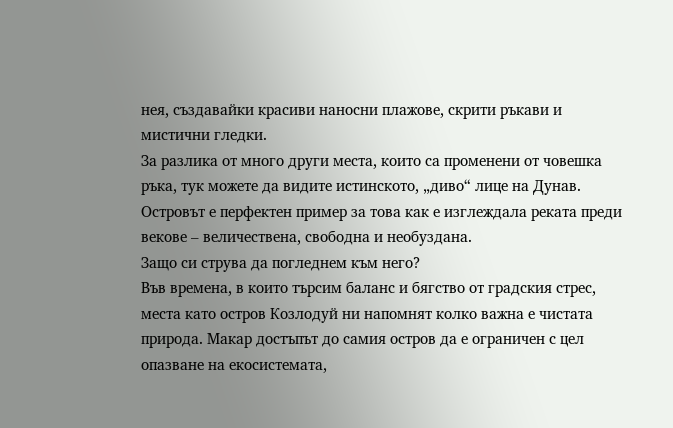нея, създавайки красиви наносни плажове, скрити ръкави и мистични гледки.
За разлика от много други места, които са променени от човешка ръка, тук можете да видите истинското, „диво“ лице на Дунав. Островът е перфектен пример за това как е изглеждала реката преди векове – величествена, свободна и необуздана.
Защо си струва да погледнем към него?
Във времена, в които търсим баланс и бягство от градския стрес, места като остров Козлодуй ни напомнят колко важна е чистата природа. Макар достъпът до самия остров да е ограничен с цел опазване на екосистемата,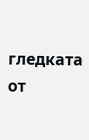гледката от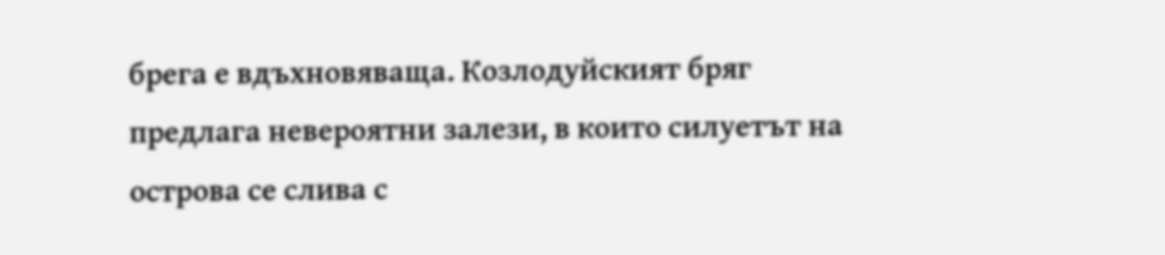брега е вдъхновяваща. Козлодуйският бряг предлага невероятни залези, в които силуетът на острова се слива с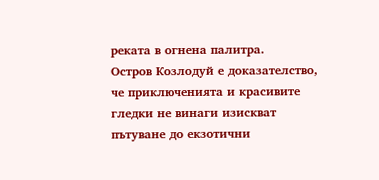реката в огнена палитра.
Остров Козлодуй е доказателство, че приключенията и красивите гледки не винаги изискват пътуване до екзотични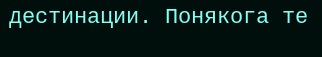дестинации. Понякога те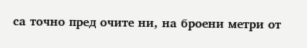са точно пред очите ни, на броени метри от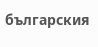българския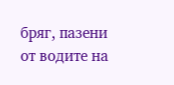бряг, пазени от водите на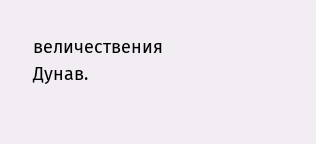величествения Дунав.